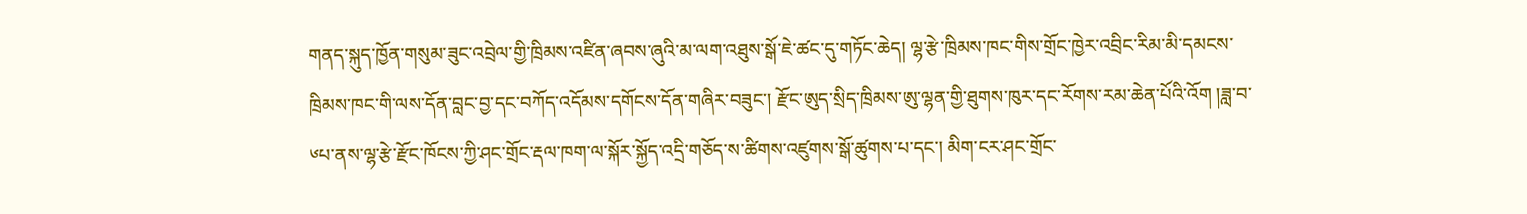གནད་སྐུད་ཁྱོན་གསུམ་ཟུང་འབྲེལ་གྱི་ཁྲིམས་འཛིན་ཞབས་ཞུའི་མ་ལག་འཐུས་སྒོ་ཇེ་ཚང་དུ་གཏོང་ཆེད། ལྷ་རྩེ་ཁྲིམས་ཁང་གིས་གྲོང་ཁྱེར་འབྲིང་རིམ་མི་དམངས་ཁྲིམས་ཁང་གི་ལས་དོན་བླང་བྱ་དང་བཀོད་འདོམས་དགོངས་དོན་གཞིར་བཟུང་། རྫོང་ཨུད་སྲིད་ཁྲིམས་ཨུ་ལྷན་གྱི་ཐུགས་ཁུར་དང་རོགས་རམ་ཆེན་པོའི་འོག །ཟླ་བ་༦པ་ནས་ལྷ་རྩེ་རྫོང་ཁོངས་ཀྱི་ཤང་གྲོང་རྡལ་ཁག་ལ་སྐོར་སྐྱོད་འདྲི་གཅོད་ས་ཚིགས་འཛུགས་སྒོ་ཚུགས་པ་དང་། མིག་ངར་ཤང་གྲོང་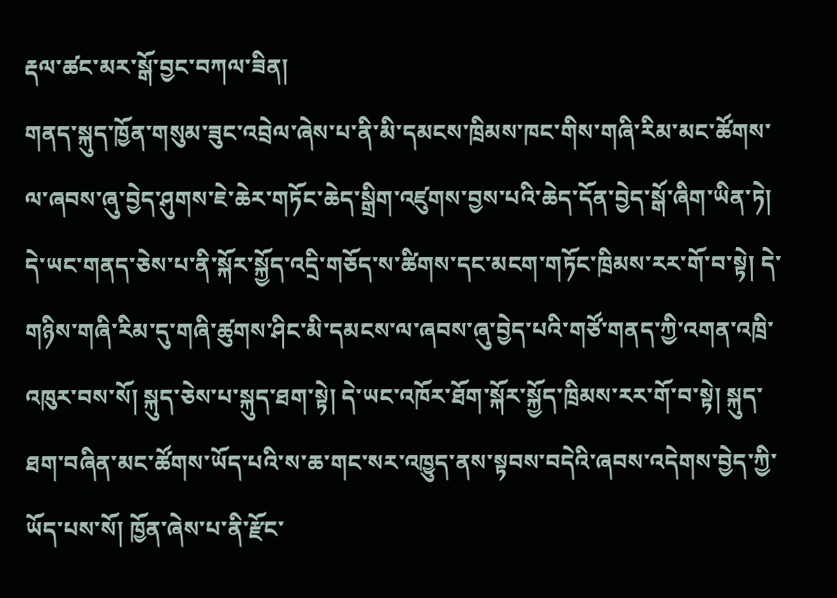རྡལ་ཚང་མར་སྒོ་བྱང་བཀལ་ཟིན།
གནད་སྐུད་ཁྱོན་གསུམ་ཟུང་འབྲེལ་ཞེས་པ་ནི་མི་དམངས་ཁྲིམས་ཁང་གིས་གཞི་རིམ་མང་ཚོགས་ལ་ཞབས་ཞུ་བྱེད་ཤུགས་ཇེ་ཆེར་གཏོང་ཆེད་སྒྲིག་འཛུགས་བྱས་པའི་ཆེད་དོན་བྱེད་སྒོ་ཞིག་ཡིན་ཏེ། དེ་ཡང་གནད་ཅེས་པ་ནི་སྐོར་སྐྱོད་འདྲི་གཅོད་ས་ཚིགས་དང་མངག་གཏོང་ཁྲིམས་རར་གོ་བ་སྟེ། དེ་གཉིས་གཞི་རིམ་དུ་གཞི་ཚུགས་ཤིང་མི་དམངས་ལ་ཞབས་ཞུ་བྱེད་པའི་གཙོ་གནད་ཀྱི་འགན་འཁྲི་འཁུར་བས་སོ། སྐུད་ཅེས་པ་སྐུད་ཐག་སྟེ། དེ་ཡང་འཁོར་ཐོག་སྐོར་སྐྱོད་ཁྲིམས་རར་གོ་བ་སྟེ། སྐུད་ཐག་བཞིན་མང་ཚོགས་ཡོད་པའི་ས་ཆ་གང་སར་འཁྱུད་ནས་སྟབས་བདེའི་ཞབས་འདེགས་བྱེད་ཀྱི་ཡོད་པས་སོ། ཁྱོན་ཞེས་པ་ནི་རྫོང་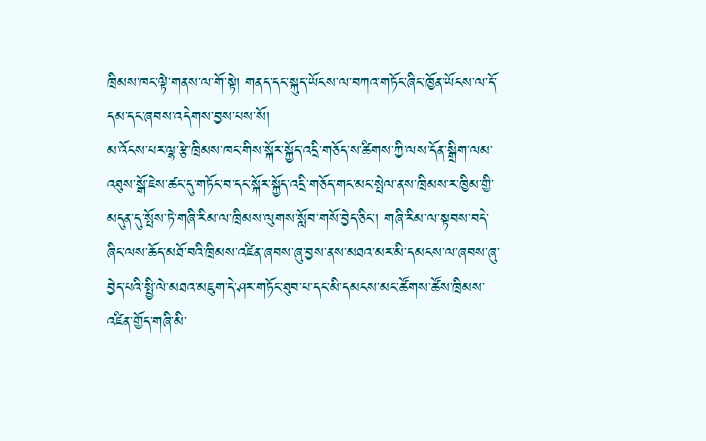ཁྲིམས་ཁང་ལྟེ་གནས་ལ་གོ་སྟེ། གནད་དང་སྐུད་ཡོངས་ལ་བཀའ་གཏོང་ཞིང་ཁྱོན་ཡོངས་ལ་དོ་དམ་དང་ཞབས་འདེགས་བྱས་པས་སོ།
མ་འོངས་པར་ལྷ་རྩེ་ཁྲིམས་ཁང་གིས་སྐོར་སྐྱོད་འདྲི་གཅོད་ས་ཚིགས་ཀྱི་ལས་དོན་སྒྲིག་ལམ་འཐུས་སྒོ་ཇེས་ཚང་དུ་གཏོང་བ་དང་སྐོར་སྐྱོད་འདྲི་གཅོད་གང་མང་སྤེལ་ནས་ཁྲིམས་ར་ཁྱིམ་གྱི་མདུན་དུ་སྤོས་ཏེ་གཞི་རིམ་ལ་ཁྲིམས་ལུགས་སློབ་གསོ་བྱེད་ཅིང་། གཞི་རིམ་ལ་སྟབས་བདེ་ཞིང་ལས་ཆོད་མཐོ་བའི་ཁྲིམས་འཛིན་ཞབས་ཞུ་བྱས་ནས་མཐའ་མར་མི་དམངས་ལ་ཞབས་ཞུ་བྱེད་པའི་སྤྱི་ལེ་མཐའ་མཇུག་དེ་ཤར་གཏོང་ཐུབ་པ་དང་མི་དམངས་མང་ཚོགས་ཚོས་ཁྲིམས་འཛིན་གྱོད་གཞི་མི་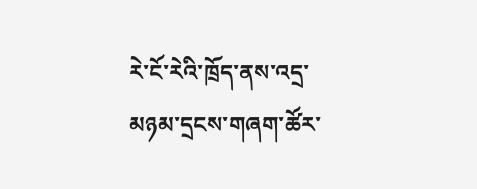རེ་ངོ་རེའི་ཁྲོད་ནས་འདྲ་མཉམ་དྲངས་གཞག་ཚོར་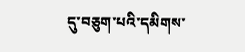དུ་བཅུག་པའི་དམིགས་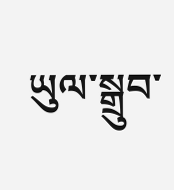ཡུལ་སྒྲུབ་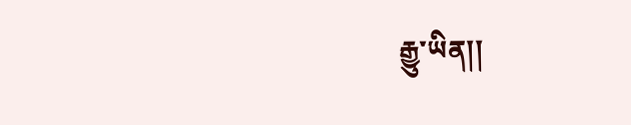རྒྱུ་ཡིན།།